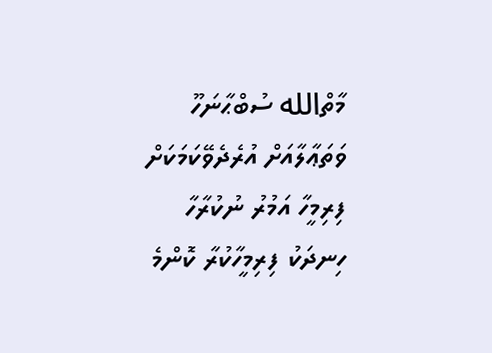މާތްالله ސުބްޙާނަހޫ ވަތަޢާލާއަށް އުރެދެވޭކަމަކަށް ފިރިމީހާ އަމުރު ނުކުރާހާ ހިނދަކު ފިރިމީހާކުރާ ކޮންމެ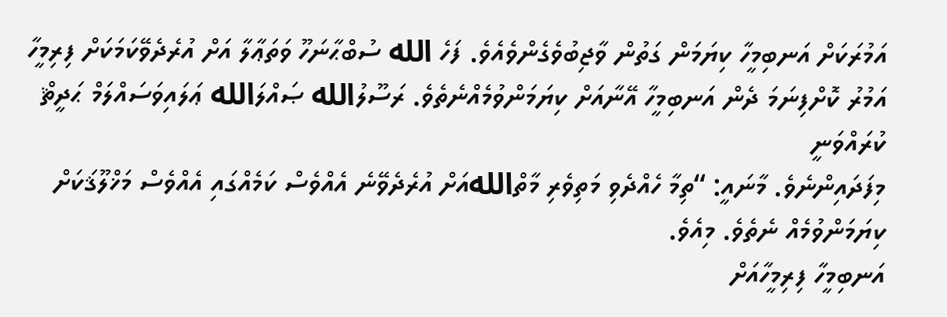އަމުރަކަށް އަނބިމީހާ ކިޔަމަން ގަތުން ވާޖިބުވެގެންވެއެވެ. ފަހެ الله ސުބްޙާނަހޫ ވަތަޢާލާ އަށް އުރެދެވޭކަމަކަށް ފިރިމީހާ އަމުރު ކޮށްފިނަމަ ދެން އަނބިމީހާ އޭނާއަށް ކިޔަމަންވުމެއްނެތެވެ. ރަސޫލުالله ޞައްލަالله ޢަލައިވަސައްލަމް ޙަދީޘް ކުރައްވަނީ
މިފަދައިންނެވެ. މާނައީ: “ތިމާ ހެއްދެވި މަތިވެރި މާތްاللهއަށް އުރެދެވޭނެ އެއްވެސް ކަމެއްގައި އެއްވެސް މަޚްލޫޤަކަށް ކިޔަމަންވުމެއް ނެތެވެ. މިއެވެ.
އަނބިމީހާ ފިރިމީހާއަށް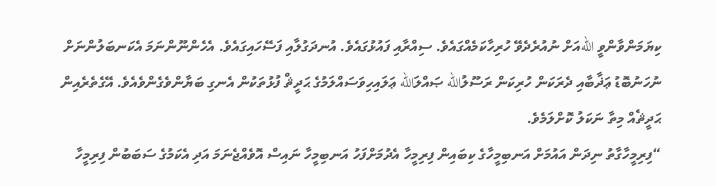ކިޔަމަންވާންވީ اللهއަށް ނުއުރެދެވޭ ހުރިހާކަމެއްގައެވެ. ސިއްރާއި ފައުޅުގައެވެ. އުނދަގުލާއި ފަސޭހައިގައެވެ. އެހެންނޫންނަމަ އެކަނބަލުންނަށް ނުހަނުބޮޑު ޢަޛާބާއި ދެރަކަން ހުރިކަން ރަސޫލުالله ޞައްލަالله ޢަލައިހިވަސައްލަމުގެ ޙަދީޘް ފުޅުތަކުން އެނގި ބަޔާންވެގެންވެއެވެ. އޭގެތެރެއިން ޙަދީޘެއް މިތާ ނަކަލު ކޮށްލަމެވެ.
“ފިރިމީހާގާތު ނިދަން އައުމަށް އަނބިމީހާގެ ކިބައިން ފިރިމީހާ އެދުމަށްފަހު އަނބިމީހާ ނައިސް އޮވެއްޖެނަމަ އަދި އެކަމުގެ ސަބަބުން ފިރިމީހާ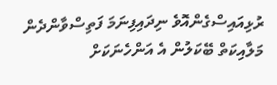ރުޅިއައިސްގެންއޮވެ ނިދައިފިނަމަ ފަތިސްވާންދެން މަލާއިކަތް ބޭކަލުން އެ އަންހެނަކަށް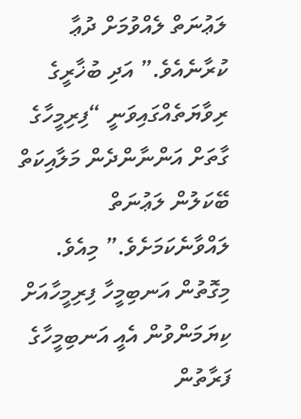ލަޢުނަތް ލެއްވުމަށް ދުޢާ ކުރާނެއެވެ.” އަދި ބުޚާރީގެ ރިވާޔަތެއްގައިވަނީ “ފިރިމީހާގެ ގާތަށް އަންނާންދެން މަލާއިކަތް ބޭކަލުން ލަޢުނަތް ލައްވާނެކަމަށެވެ.” މިއެވެ. މިގޮތުން އަނބިމީހާ ފިރިމީހާއަށް ކިޔަމަންވުން އެއީ އަނބިމީހާގެ ފަރާތުން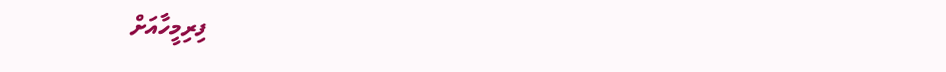ފިރިމީހާއަށް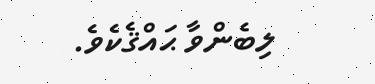ލިބެންވާ ޙައްޤެކެވެ.